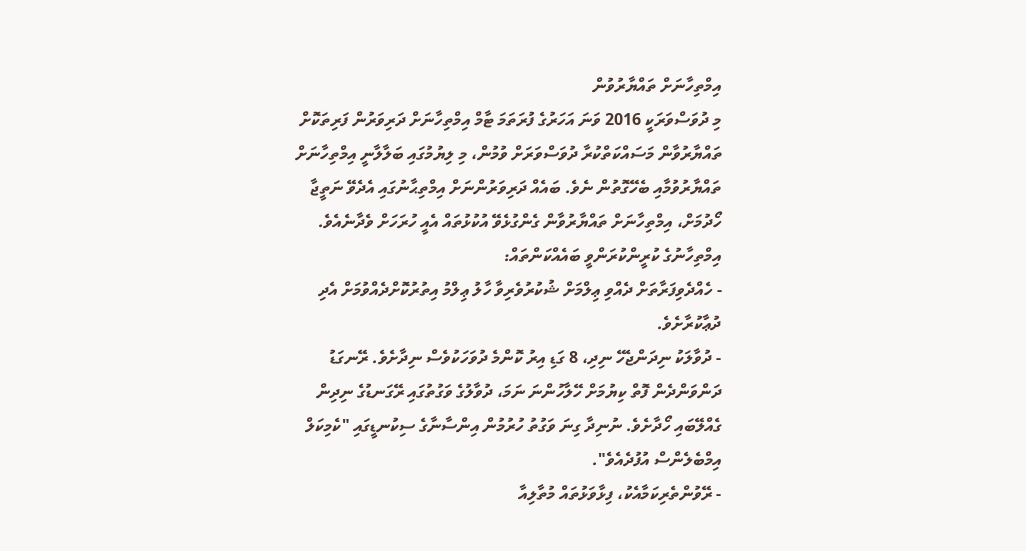އިމްތިހާނަށް ތައްޔާރުވުން
މި ދުވަސްވަރަކީ 2016 ވަނަ އަހަރުގެ ފުރަތަމަ ޓާމް އިމްތިހާނަށް ދަރިވަރުން ފަރިތަކޮށް ތައްޔާރުވާން މަސައްކަތްކުރާ ދުވަސްވަރަށް ވުމުން، މި ލިޔުމުގައި ބަލާލާނީ އިމްތިހާނަށް ތައްޔާރުވުމާއި ބެހޭގޮތުން ނެވެ. ބައެއް ދަރިވަރުންނަށް އިމްތިޙާނުގައި އެދެވޭ ނަތީޖާ ހޯދުމަށް، އިމްތިހާނަށް ތައްޔާރުވާން ގެންގުޅެވޭ އުކުޅުތައް އެއީ ހުރަހަށް ވެދާނެއެވެ.
އިމްތިހާނުގެ ކުރީންކުރަންވީ ބައެއްކަންތައް:
- ހެއްދެވިފަރާތަށް ދެއްވި ޢިލްމަށް ޝުކުރުވެރިވާ ހާލު ޢިލްމު އިތުރުކޮށްދެއްވުމަށް އެދި ދުޢާކުރާށެވެ.
- ދުވާލަކު ނިދަންޖެހޭ ނިދި، 8 ގަޑި އިރު ކޮންމެ ދުވަހަކުވެސް ނިދާށެވެ. ރޭނގަޑު ދަންވަންދެން ފޮތް ކިޔުމަށް ހޭލާހުންނަ ނަމަ، ދުވާލުގެ ވަގުތުގައި ރޭގަނޑުގެ ނިދިން ގެއްލޭބައި ހޯދާށެވެ. ނުނިދާ ގިނަ ވަގުތު ހުރުމުން އިންސާނާގެ ސިކުނޑީގައި "ކެމިކަލް އިމްބެލެންސް އުފުދެއެވެ".
- ރޭވުންތެރިކަމާއެކު، ފިޅާވަޅުތައް މުތާލިއާ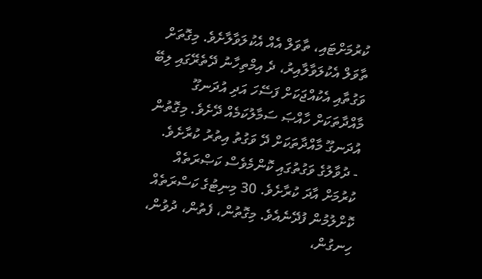ކުރުމަށްޓައި، ތާވަލް އެއް އެކުލަވާލާށެވެ. މިގޮތަށް ތާވަލް އެކުލަވާލާއިރު، ދެ އިމްތިހާނު ދޭތެރޭގައި ލިބޭ ވަގުތާއި އެކުއްޖަކަށް ފަސޭހަ އަދި އުދަނގޫ މާއްދާތަކަށް ހާއްޞަ ސަމާލުކަމެއް ދޭށެވެ. މިގޮތުން އުދަނގޫ މާއްދާތަކަށް ދޭ ވަގުތު އިތުރު ކުރާށެވެ.
- ދުވާލުގެ ވަގުތުގައި ކޮންމެވެސް ކަޞްރަތެއް ކުރުމަށް އާދަ ކުރާށެވެ. 30 މިނިޓުގެ ކަސްރަތެއް ކޮށްލުމުން ފުދޭނެއެވެ. މިގޮތުން، ފެތުން، ދުވުން، ހިނގުން،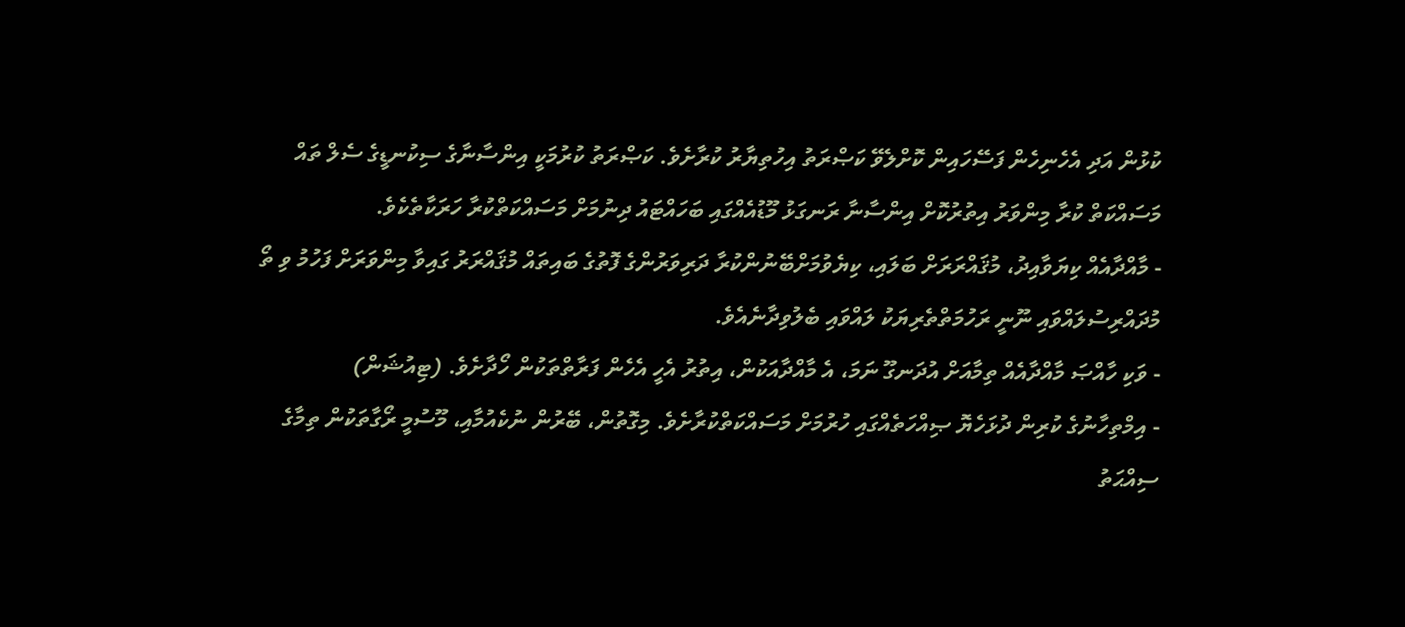ކުޅުން އަދި އެހެނިހެން ފަސޭހައިން ކޮށްލެވޭ ކަޞްރަތު އިހުތިޔާރު ކުރާށެވެ. ކަޞްރަތު ކުރުމަކީ އިންސާނާގެ ސިކުނޑީގެ ސެލް ތައް މަސައްކަތް ކުރާ މިންވަރު އިތުރުކޮށް އިންސާނާ ރަނގަޅު މޫޑުއެއްގައި ބަހައްޓައު ދިނުމަށް މަސައްކަތްކުރާ ހަރަކާތެކެވެ.
- މާއްދާއެއް ކިޔަވާއިދު، މުޤައްރަރަށް ބަލައި، ކިޔެވުމަށްބޭނުންކުރާ ދަރިވަރުންގެ ފޮތުގެ ބައިތައް މުޤައްރަރު ގައިވާ މިންވަރަށް ފަހުމު ވި ތޯ މުދައްރިސުލައްވައި ނޫނީ ރަހުމަތްތެރިޔަކު ލައްވައި ބެލުވިދާނެއެވެ.
- ވަކި ހާއްޞަ މާއްދާއެއް ތިމާއަށް އުދަނގޫ ނަމަ، އެ މާއްދާއަކުން، އިތުރު އެހީ އެހެން ފަރާތްތަކުން ހޯދާށެވެ. (ޓިއުޝަން)
- އިމްތިހާނުގެ ކުރިން ދުޅަހެޔޮ ޞިއްހަތެއްގައި ހުރުމަށް މަސައްކަތްކުރާށެވެ. މިގޮތުން، ބޭރުން ނުކެއުމާއި، މޫސުމީ ރޯގާތަކުން ތިމާގެ ސިއްޙަތު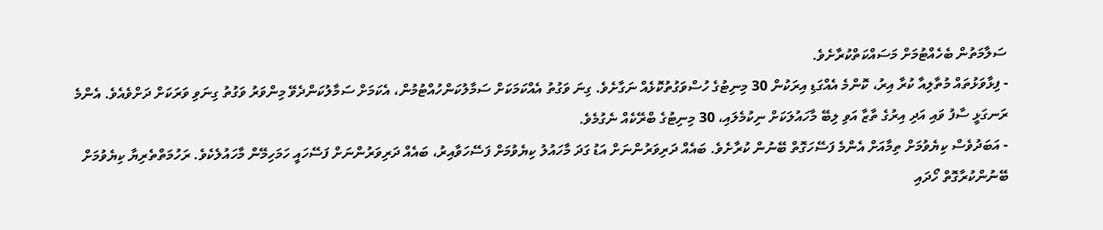ސަލާމަތުން ބެހެއްޓުމަށް މަސައްކަތްކުރާށެވެ.
- ފިޅާވަޅުތައް މުތާލިއާ ކުރާ އިރު، ކޮންމެ އެއްގަޑި އިރަކުން 30 މިނިޓުގެ ހުސްވަގުތުކޮޅެއް ނަގާށެވެ. ގިނަ ވަގުތު އެއްކަމަކަށް ސަމާލުކަންހުއްޓުމުން، އެކަމަށް ސަމާލުކަންދެވޭ މިންވަރު ވަގުތު ގިނަވި ވަރަކަށް ދަށްވެއެވެ. އެންމެ ރަނގަޅީ ސާފު ވައި އަދި އިރުގެ ތާޒާ އަވި ލިބޭ މާހައުލަކަށް ނިކުމެލައި، 30 މިނިޓުގެ ބްރޭކެއް ނެގުމެވެ.
- އަބަދުވެސް ކިޔެވުމަށް ތިމާއަށް އެންމެ ފަސޭހަގޮތް ބޭނުން ކުރާށެވެ. ބައެއް ދަރިވަރުންނަށް އަޑު ގަދަ މާހައުލު ކިޔެވުމަށް ފަސޭހަވާއިރު، ބައެއް ދަރިވަރުންނަށް ފަސޭހައީ ހަމަހިމޭން މާހައުލެކެވެ. ރަހުމަތްތެރިޔާ ކިޔެވުމަށް ބޭނުންކުރާގޮތް ހޯދައި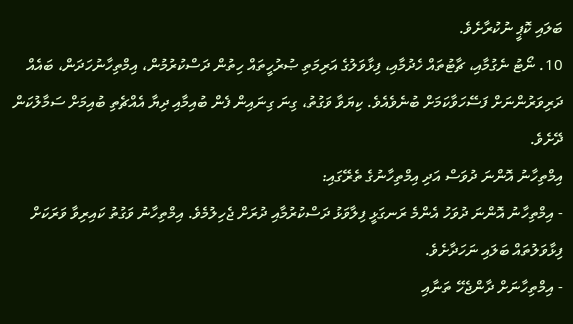ބަލައި ކޮޕީ ނުކުރާށެވެ.
10. ނޯޓު ނެގުމާއި، ޗާޓުތައް ހެދުމާއި، ފިޅާވަލުގެ އަރިމަތި ޞުރުހީތައް ހިތުން ދަސްކުރުމުން، އިމްތިހާނުހަދަން، ބައެއް ދަރިވަރުންނަށް ފަސޭހަވާކަމަށް ބުނެވެއެވެ. ކިޔަވާ ވަގުތު، ގިނަ ގިނައިން ފެން ބުއިމާއި ދިޔާ އެއްޗެތި ބުއިމަށް ސަމާލުކަން ދޭށެވެ.
އިމްތިހާނު އޮންނަ ދުވަސް އަދި އިމްތިހާނުގެ ތެރޭގައި:
- އިމްތިހާނު އޮންނަ ދުވަހު އެންމެ ރަނގަޅީ ފިލާވަޅު ދަސްކުރުމާއި ދުރަށް ޖެހިލުމެވެ. އިމްތިހާނު ވަގުތު ކައިރިވާ ވަރަކަށް ފިޅާވަލުތައް ބަލައި ނަހަދާށެވެ.
- އިމްތިހާނަށް ދާންޖެހޭ ތަނާއި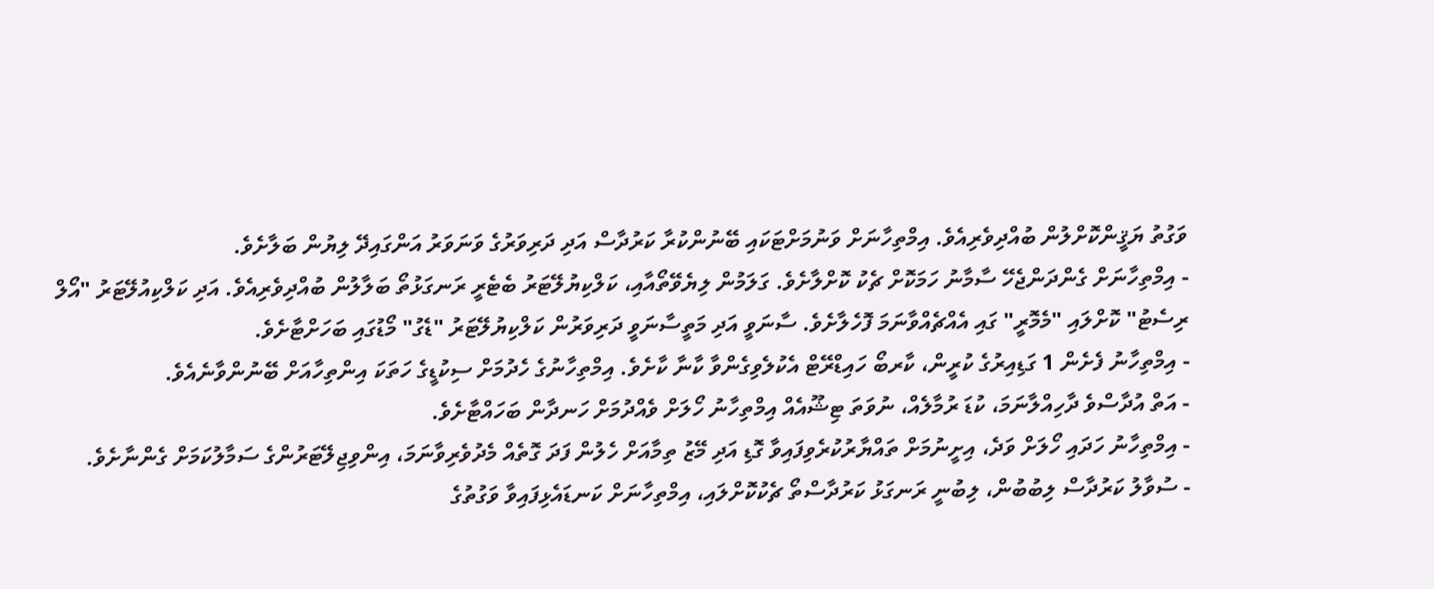ވަގުތު ޔަޤީންކޮށްލުން ބުއްދިވެރިއެވެ. އިމްތިހާނަށް ވަނުމަށްޓަކައި ބޭނުންކުރާ ކަރުދާސް އަދި ދަރިވަރުގެ ވަނަވަރު އަންގައިދޭ ލިޔުން ބަލާށެވެ.
- އިމްތިހާނަށް ގެންދަންޖެހޭ ސާމާނު ހަމަކޮށް ޗެކު ކޮށްލާށެވެ. ގަލަމުން ލިޔެވޭތޯއާއި، ކަލްކިޔުލޭޓަރު ބެޓެރީ ރަނގަޅުތޯ ބަލާލުން ބުއްދިވެރިއެވެ. އަދި ކަލްކިއުލޭޓަރު "އޯލް ރިސެޓު" ކޮށްލައި "މެމޮރީ" ގައި އެއްޗެއްވާނަމަ ފޮހެލާށެވެ. ސާނަވީ އަދި މަތީސާނަވީ ދަރިވަރުން ކަލްކިޔުލޭޓަރު "ޑެގު" މޯޑުގައި ބަހަށްޓާށެވެ.
- އިމްތިހާނު ފެށެން 1 ގަޑިއިރުގެ ކުރީން، ކާރބޯ ހައިޑްރޭޓް އެކުލެވިގެންވާ ކާނާ ކާށެވެ. އިމްތިހާނުގެ ހެދުމަށް ސިކުޑީގެ ހަތަކަ އިންތިހާއަށް ބޭނުންވާނެއެވެ.
- އަތް އުދާސްވެ ދާހިއްލާނަމަ، ކުޑަ ރުމާލެއް، ނުވަތަ ޓިޝޫއެއް އިމްތިހާނު ހޯލަށް ވެއްދުމަށް ހަނދާން ބަހައްޓާށެވެ.
- އިމްތިހާނު ހަދައި ހޯލަށް ވަދެ، އިށީނުމަށް ތައްޔާރުކުރެވިފައިވާ ގޮޑި އަދި މޭޒު ތިމާއަށް ހެލުން ފަދަ ގޮތެއް މެދުވެރިވާނަމަ، އިންވިޖިލޭޓަރުންގެ ސަމާލުކަމަށް ގެންނާށެވެ.
- ސުވާލު ކަރުދާސް ލިބުބުން، ލިބުނީ ރަނގަޅު ކަރުދާސްތޯ ޗެކުކޮށްލައި، އިމްތިހާނަށް ކަނޑައެޅިފައިވާ ވަގުތުގެ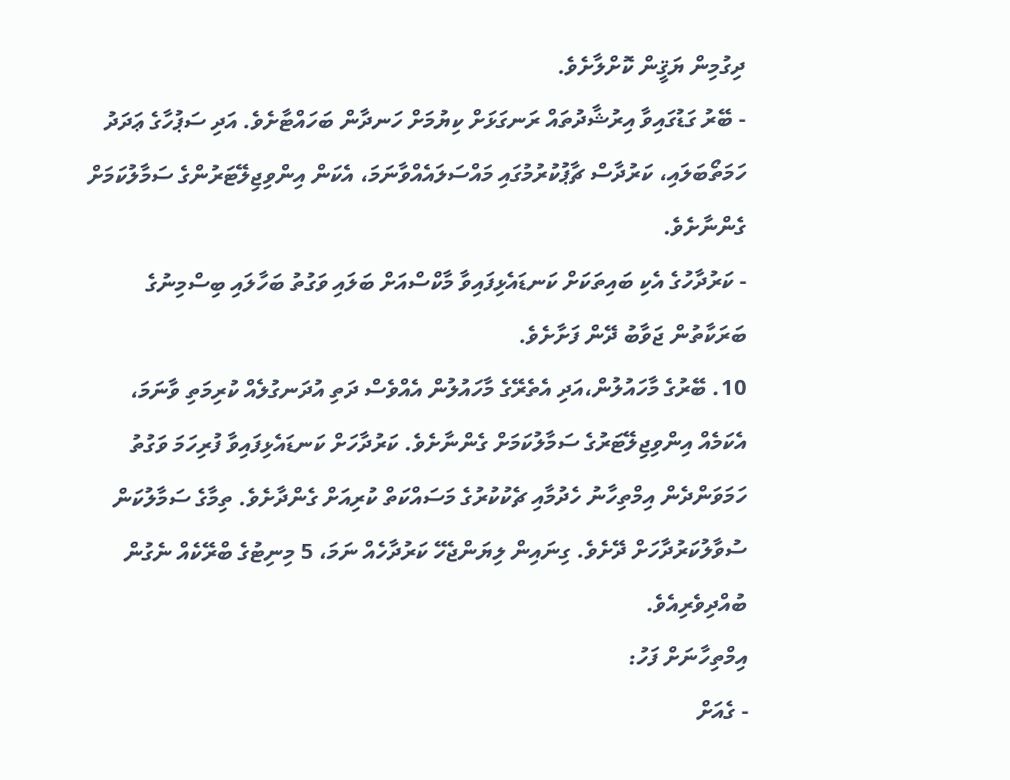ދިގުމިން ޔަޤީން ކޮށްލާށެވެ.
- ބޭރު ގަޑުގައިވާ އިރުޝާދުތައް ރަނގަޅަށް ކިޔުމަށް ހަނދާން ބަހައްޓާށެވެ. އަދި ސަޕުހާގެ ޢަދަދު ހަމަތޯބަލައި، ކަރުދާސް ޗާޕުކުރުމުގައި މައްސަލައެއްވާނަމަ، އެކަން އިންވިޖިލޭޓަރުންގެ ސަމާލުކަމަށް ގެންނާށެވެ.
- ކަރުދާހުގެ އެކި ބައިތަކަށް ކަނޑައެޅިފައިވާ މާކްސްއަށް ބަލައި ވަގުތު ބަހާލައި ބިސްމިނުގެ ބަރަކާތުން ޖަވާބު ދޭން ފަށާށެވެ.
10. ބޭރުގެ މާހައުލުން،އަދި އެތެރޭގެ މާހައުލުން އެއްވެސް ދަތި އުދަނގުލެއް ކުރިމަތި ވާނަމަ، އެކަމެއް އިންވިޖިލޭޓަރުގެ ސަމާލުކަމަށް ގެންނާށެވެ. ކަރުދާހަށް ކަނޑައެޅިފައިވާ ފުރިހަމަ ވަގުތު ހަމަވަންދެން އިމްތިހާނު ހެދުމާއި ޗެކުކުރުގެ މަސައްކަތް ކުރިއަށް ގެންދާށެވެ. ތިމާގެ ސަމާލުކަން ސުވާލުކަރުދާހަށް ދޭށެވެ. ގިނައިން ލިޔަންޖެހޭ ކަރުދާހެއް ނަމަ، 5 މިނިޓުގެ ބްރޭކެއް ނެގުން ބުއްދިވެރިއެވެ.
އިމްތިހާނަށް ފަހު:
- ގެއަށް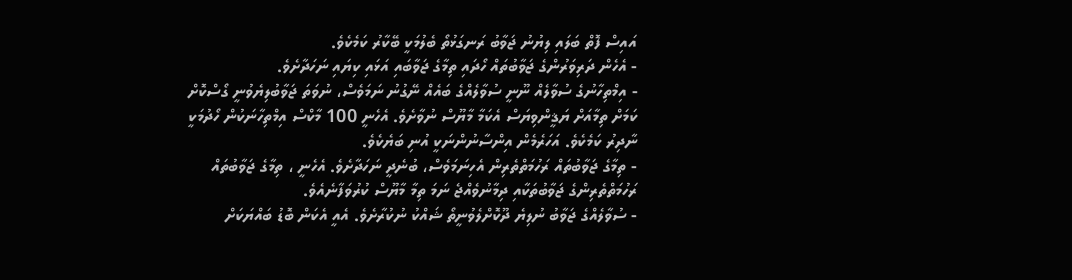އައިސް ފޮތް ބަލައި ލިޔުނު ޖަވާބު ރަނގަޅުތޯ ބެލުމަކީ ބޭކާރު ކަމެކެވެ.
- އެހެން ދަރިވަރުންގެ ޖަވާބުތައް ހޯދައި ތިމާގެ ޖަވާބައި އަޅައި ކިޔައި ނަހަދާށެވެ.
- އިމްތިހާނުގެ ސުވާލެއް ނޫނީ ސުވާލެއްގެ ބައެއް ނޭގުނު ނަމަވެސް، ނުވަތަ ޖަވާބުލިޔެވުނީ ގޯސްކޮށް ކަމަށް ތިމާއަށް ޔަޤީންވިޔަސް އެކަމާ މާޔޫސް ނުވާށެވެ. އެހެނީ 100 މާކްސް އިމްތިހާނަކުން ހޯދުމަކީ ނާދިރު ކަމެކެވެ. އަހަރެމެން އިންސާނުންނަކީ އުނި ބަޔެކެވެ.
- ތިމާގެ ޖަވާބުތައް ރަހުމަތްތެރިން އެހިނަމަވެސް، ބުނެދީ ނަހަދާށެވެ. އެހެނީ ، ތިމާގެ ޖަވާބުތައް ރަހުމަތްތެރިންގެ ޖަވާބުތަކާއި ދިމާނުވެއްޖެ ނަމަ ތިމާ މާޔޫސް ކުރުވަފާނެއެވެ.
- ސުވާލެއްގެ ޖަވާބު ނުލިޔެ ދޫކޮށްލެވުނީތޯ ޝައްކު ނުކުރާށެވެ. އެއީ އެކަން ބޮޑު ބައްޔަކަށް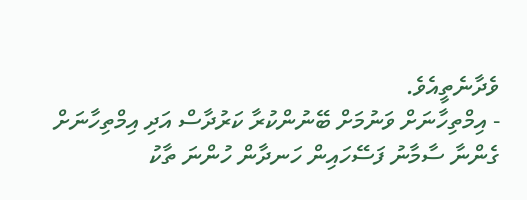ވެދާނެތީއެވެ.
- އިމްތިހާނަށް ވަނުމަށް ބޭނުންކުރާ ކަރުދާސް އަދި އިމްތިހާނަށް ގެންނާ ސާމާނު ފަސޭހައިން ހަނދާން ހުންނަ ތާކު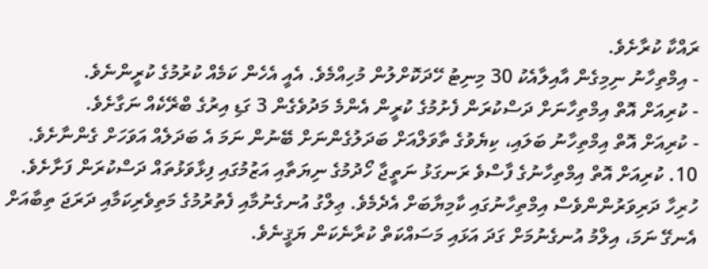ރައްކާ ކުރާށެވެ.
- އިމްތިހާނު ނިމިގެން އާއިލާއެކު 30 މިނިޓު ހޭދަކޮށްލުން މުހިއްމެވެ. އެއީ އެހެން ކަމެއް ކުރުމުގެ ކުރީންނެވެ.
- ކުރިއަށް އޮތް އިމްތިހާނަށް ދަސްކުރަން ފެށުމުގެ ކުރީން އެންމެ މަދުވެގެން 3 ގަޑި އިރުގެ ބްރޭކެއް ނަގާށެވެ.
- ކުރިއަށް އޮތް އިމްތިހާނު ބަލައި، ކިޔެވުގެ ތާވަލްއަށް ބަދަލުގެންނަށް ބޭނުން ނަމަ އެ ބަދަލެއް އަވަހަށް ގެންނާށެވެ.
10. ކުރިއަށް އޮތް އިމްތިހާނުގެ ފާސްވެ ރަނގަޅު ނަތީޖާ ހޯދުމުގެ ނިޔަތާއި އަޒުމުގައި ފިޅާވަޅުތައް ދަސްކުރަން ފަށާށެވެ.
ހުރިހާ ދަރިވަރުންންވެސް އިމްތިހާނުގައި ކާމިޔާބަށް އެދެމެވެ. ޢިލްގު އުނގެނުމާއި ފެތުރުމުގެ މަތިވެރިކަމާއި ދަރަޖަ ތިބާއަށް އެނގޭ ނަމަ، އިލްމު އުނގެނުމަށް ގަދަ އަޅައި މަސައްކަތް ކުރާނެކަން ޔަޤީނެވެ.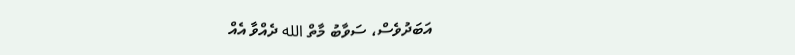އަބަދުވެސް، ސަވާބު މާތް الله ދެއްވާ އެއް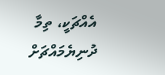އެއްޗަކީ، ތިމާ ދުނިޔެމައްޗަށް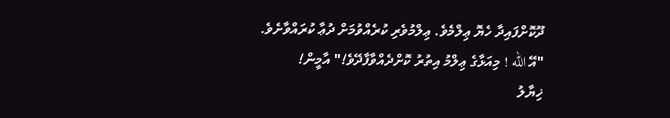ދޫކޮށްފައިދާ ހެޔޮ ޢިލްމެވެ. ޢިލްމުވެރި ކުރެއްވުމަށް ދުޢާ ކުރައްވާށެވެ.
"އޭ الله ! މިއަޅާގެ ޢިލްމު އިތުރު ކޮށްދެއްވާފާދޭވެ!" އާމީން!
ޚިޔާލު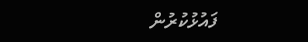ފައުޅުކުރުން